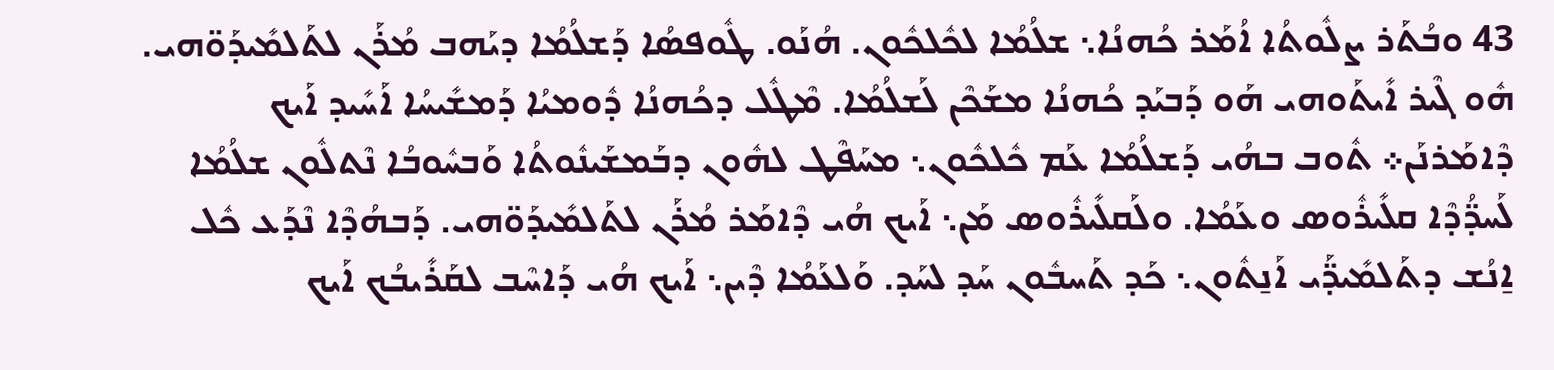43 ܘܒܳܬܰܪ ܨܠܽܘܬܳܐ ܐܳܡܰܪ ܟܳܗܢܳܐ܆ ܫܠܳܡܳܐ ܠܟܽܠܟܽܘܢ. ܗܳܢܰܘ. ܛܽܘܦܣܳܐ ܕܰܫܠܳܡܳܐ ܕܝܰܗܒ ܡܳܪܰܢ ܠܬܰܠܡܺܝܕܰܘ̈ܗܝ. ܗܽܘ ܓܶܝܪ ܐܺܝܬܰܘܗܝ ܗܰܘ ܕܰܒܝܰܕ ܟܳܗܢܳܐ ܡܫܰܟܶܢ ܠܰܫܠܳܡܳܐ. ܡܶܛܽܠ ܕܟܳܗܢܳܐ ܕܽܘܡܝܳܐ ܕܰܡܫܺܝܚܳܐ ܐܰܚܺܝܕ ܐܰܝܟ ܕܶܐܡܰܪܢܰܢ܀ ܬܽܘܒ ܒܗܳܝ ܕܰܫܠܳܡܳܐ ܥܰܡ ܟܽܠܟܽܘܢ܆ ܡܚܰܦܶܛ ܠܗܽܘܢ ܕܒܰܡܫܰܝܢܽܘܬܳܐ ܘܰܒܚܽܘܒܳܐ ܢܶܬܠܽܘܢ ܫܠܳܡܳܐ ܠܰܚܕ̈ܳܕܶܐ ܩܠܺܝܪܽܘܣ ܘܥܰܡܳܐ. ܘܠܰܩܠܺܝܪܽܘܣ ܡܰܢ܆ ܐܰܝܟ ܗܳܝ ܕܶܐܡܰܪ ܡܳܪܰܢ ܠܬܰܠܡܺܝܕܰܘ̈ܗܝ. ܕܰܒܗܳܕܶܐ ܢܶܕܰܥ ܟܽܠ ܐ̱ܢܳܫ ܕܬܰܠܡܺܝܕ̈ܰܝ ܐܰܢ̱ܬܽܘܢ܆ ܟܰܕ ܬܰܚܒܽܘܢ ܚܰܕ ܠܚܰܕ. ܘܰܠܥܰܡܳܐ ܕܶܝܢ܆ ܐܰܝܟ ܗܳܝ ܕܰܐܚܶܒ ܠܩܰܪܺܝܒܳܟ ܐܰܝܟ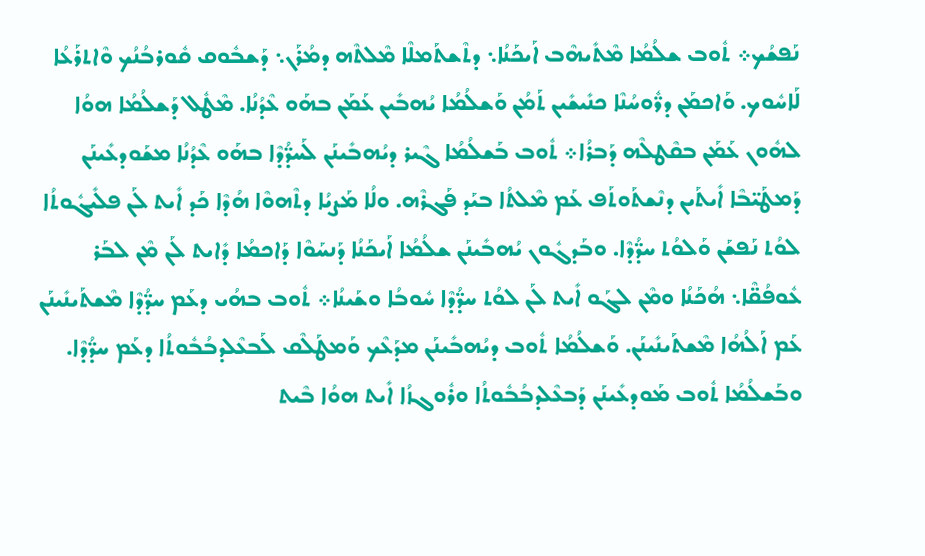ܢܰܦܫܳܟ܀ ܬܽܘܒ ܫܠܳܡܳܐ ܡܶܬܺܝܗܶܒ ܐܰܝܟܰܢܳܐ܆ ܕܬܶܫܬܰܡܠܶܐ ܡܶܠܬܶܗ ܕܡܳܪܰܢ܆ ܕܰܫܒܽܘܩ ܩܽܘܪܒܳܢܳܟ ܘܶܐܬܪܰܥܳܐ ܠܰܐܚܽܘܟ. ܘܰܐܟܡܰܢ ܕܪ̈ܽܘܚܳܢܶܐ ܟܢܺܝܫܺܝܢ ܬܰܡܳܢ ܘܰܫܠܳܡܳܐ ܝܳܗܒܺܝܢ ܥܰܡܰܢ ܒܗܰܘ ܥܶܕܳܢܳܐ. ܡܶܛܽܠ ܕܰܫܠܳܡܳܐ ܗܘܳܐ ܠܗܽܘܢ ܥܰܡܰܢ ܒܩܶܛܠܶܗ ܕܰܒܪܳܐ܀ ܬܽܘܒ ܒܰܫܠܳܡܳܐ ܓܶܝܪ ܕܝܳܗܒܺܝܢܰܢ ܠܰܚܕ̈ܳܕܶܐ ܒܗܰܘ ܥܶܕܳܢܳܐ ܡܫܰܘܕܥܺܝܢܰܢ ܕܰܡܛܰܝ̈ܒܶܐ ܐܺܝܬܰܝܢ ܕܢܶܫܬܰܘܬܰܦ ܥܰܡ ܡܶܠܬܳܐ ܒܝܰܕ ܦܰܓܪܶܗ. ܘܠܳܐ ܡܰܨܝܳܐ ܕܬܶܗܘܶܐ ܗܳܕܶܐ ܟܰܕ ܐܺܝܬ ܠܰܢ ܦܠܺܝܓܽܘܬܳܐ ܠܘܳܬ ܢܰܦܫܰܢ ܘܰܠܘܳܬ ܚܕ̈ܳܕܶܐ. ܘܒܰܕܓܽܘܢ ܝܳܗܒܺܝܢܰܢ ܫܠܳܡܳܐ ܐܰܝܟܰܢܳܐ ܕܰܢܚܰܘܶܐ ܕܰܐܟܡܳܐ ܕܺܐܝܬ ܠܰܢ ܡܶܢ ܠܒܰܪ ܥܽܘܦܳܩ̈ܶܐ܆ ܗܳܟܰܢܳܐ ܘܡܶܢ ܠܓܰܘ ܐܺܝܬ ܠܰܢ ܠܘܳܬ ܚܕ̈ܳܕܶܐ ܚܽܘܒܳܐ ܘܫܰܝܢܳܐ܀ ܬܽܘܒ ܒܗܳܝ ܕܥܰܡ ܚܕ̈ܳܕܶܐ ܡܶܫܬܰܝܢܺܝܢܰܢ ܥܰܡ ܐܰܠܳܗܳܐ ܡܶܫܬܰܝܢܺܝܢܰܢ. ܘܰܫܠܳܡܳܐ ܬܽܘܒ ܕܝܳܗܒܺܝܢܰܢ ܡܕܰܥܶܟ ܘܰܡܛܰܠܶܩ ܠܰܒܥܶܠܕܒܳܒܽܘܬܳܐ ܕܥܰܡ ܚܕ̈ܳܕܶܐ. ܘܒܰܫܠܳܡܳܐ ܬܽܘܒ ܡܰܘܕܥܺܝܢܰܢ ܕܰܒܥܶܠܕܒܳܒܽܘܬܳܐ ܘܪܽܘܓܙܳܐ ܐܺܝܬ ܗܘܳܐ ܒܶܝܬ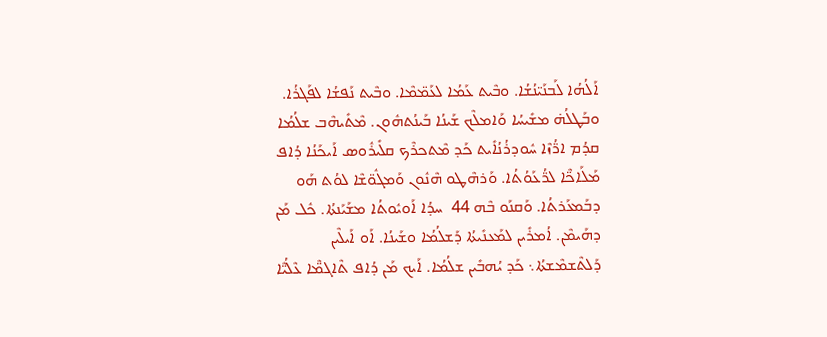ܐܰܠܳܗܳܐ ܠܰܒܢܰܝ̈ܢܳܫܳܐ. ܘܒܶܝܬ ܥܰܡܳܐ ܠܥܰܡ̈ܡܶܐ. ܘܒܶܝܬ ܢܰܦܫܳܐ ܠܦܰܓܪܳܐ. ܘܒܰܛܠܳܗ̇ ܡܫܺܝܚܳܐ ܘܰܐܡܠܶܟ ܫܰܝܢܳܐ ܒܰܝܢܳܬܗܽܘܢ. ܡܶܬܺܝܗܶܒ ܫܠܳܡܳܐ ܩܕܳܡ ܐܪ̈ܳܙܶܐ ܚܽܘܕܪܳܢܳܐܺܝܬ ܟܰܕ ܡܶܬܟܪܶܟ ܩܠܺܝܪܽܘܣ ܐܰܝܟܰܢܳܐ ܕܳܐܦ ܡܰܠܰܐܟ̈ܶܐ ܠܪ̈ܳܥܰܘܳܬܳܐ. ܘܰܪܗܶܛܘ ܗܶܢܽܘܢ ܘܰܡܓܽܘ̈ܫܶܐ ܠܘܳܬ ܗܰܘ ܕܒܰܡܥܰܪܬܳܐ. ܘܰܩܢܰܘ ܒܶܗ 44  ܚܕܳܐ ܐܰܘܝܽܘܬܳܐ ܡܫܰܝܰܢܬܳܐ. ܟܽܠ ܡܰܢ ܕܗܰܝܡܶܢ. ܐܳܡܪܺܝܢ ܠܡܰܥܢܺܝܬܳܐ ܕܰܫܠܳܡܳܐ ܘܫܰܝܢܳܐ. ܐܰܘ ܐܰܝܠܶܝܢ ܕܰܠܬܶܫܡܶܫܬܳܐ܆ ܟܰܕ ܝܳܗܒܺܝܢ ܫܠܳܡܳܐ. ܐܰܝܟ ܡܰܢ ܕܳܐܦ ܬܶܐܓܡ̈ܶܐ ܥܶܠܳܝ̈ܶܐ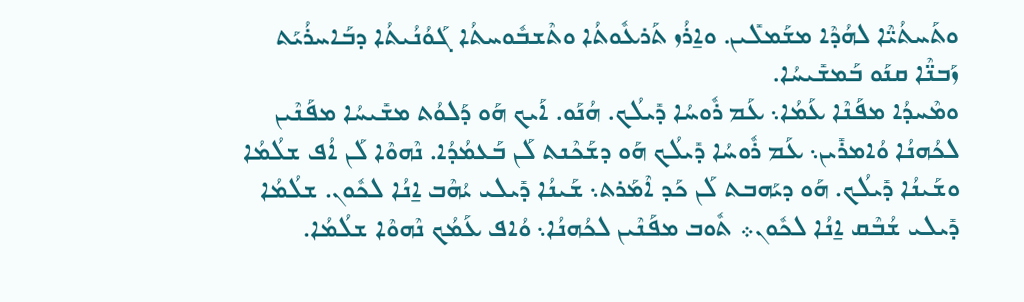ܘܬܰܚܬܳܝ̈ܶܐ ܠܗܳܕܶܐ ܡܫܰܡܠܺܝܢ. ܘܐ̱ܪܳܙ ܬܰܪܥܽܘܬܳܐ ܘܬܶܫܒܽܘܚܬܳܐ ܓܰܘܳܢܳܝܬܳܐ ܕܒܰܐܚܪܳܝܰܬ ܙܰܒܢ̈ܶܐ ܩܢܰܘ ܒܰܡܫܺܝܚܳܐ.
ܘܡܶܚܕܳܐ ܡܦܰܢܶܐ ܥܰܡܳܐ܆ ܥܰܡ ܪܽܘܚܳܐ ܕܺܝܠܳܟ. ܗܳܢܰܘ. ܐܰܝܟ ܗܰܘ ܕܰܠܘܳܬ ܡܫܺܝܚܳܐ ܡܦܰܢܶܝܢ ܠܟܳܗܢܳܐ ܘܳܐܡܪܺܝܢ܆ ܥܰܡ ܪܽܘܚܳܐ ܕܺܝܠܳܟ ܗܰܘ ܕܫܰܟܶܢܬ ܠܰܢ ܒܰܥܡܳܕܳܐ. ܢܶܗܘܶܐ ܠܰܢ ܐܳܦ ܫܠܳܡܳܐ ܘܫܰܝܢܳܐ ܕܺܝܠܳܟ. ܗܰܘ ܕܝܰܗܒܬ ܠܰܢ ܟܰܕ ܐܶܡܰܪܬ܆ ܫܰܝܢܳܐ ܕܺܝܠܝ ܝܳܗܶܒ ܐ̱ܢܳܐ ܠܟܽܘܢ. ܫܠܳܡܳܐ ܕܺܝܠܝ ܫܳܒܶܩ ܐ̱ܢܳܐ ܠܟܽܘܢ܀ ܬܽܘܒ ܡܦܰܢܶܝܢ ܠܟܳܗܢܳܐ܆ ܘܳܐܦ ܥܰܡܳܟ ܢܶܗܘܶܐ ܫܠܳܡܳܐ.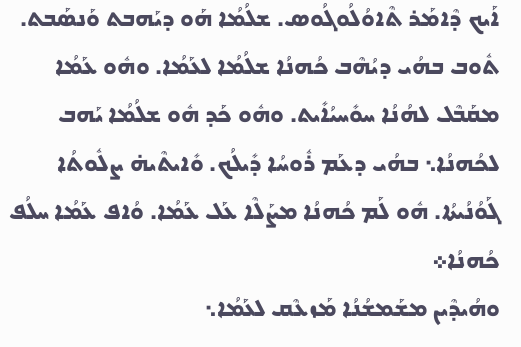ܐܰܝܟ ܕܶܐܡܰܪ ܬܶܐܘܳܠܳܘܓܳܘܣ. ܫܠܳܡܳܐ ܗܰܘ ܕܝܰܗܒܬ ܘܰܢܣܰܒܬ. ܬܽܘܒ ܒܗܳܝ ܕܝܳܗܶܒ ܟܳܗܢܳܐ ܫܠܳܡܳܐ ܠܥܰܡܳܐ. ܘܗܽܘ ܥܰܡܳܐ ܡܩܰܒܶܠ ܠܗܳܢܳܐ ܚܘܺܚܝܳܐܺܝܬ. ܘܗܽܘ ܟܰܕ ܗܽܘ ܫܠܳܡܳܐ ܝܰܗܒ ܠܟܳܗܢܳܐ܆ ܒܗܳܝ ܕܥܰܡ ܪܽܘܚܳܐ ܕܺܝܠܳܟ. ܘܺܐܝܬܶܝܗ̇ ܨܠܽܘܬܳܐ ܓܰܘܳܢܳܝܬܳܐ. ܗܽܘ ܠܰܡ ܟܳܗܢܳܐ ܡܨܰܠܶܐ ܥܰܠ ܥܰܡܳܐ. ܘܳܐܦ ܥܰܡܳܐ ܚܠܳܦ ܟܳܗܢܳܐ܀
ܘܗܳܝܕܶܝܢ ܡܫܰܡܫܳܢܳܐ ܡܰܙܥܶܩ ܠܥܰܡܳܐ܆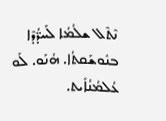ܢܶܬܶܠ ܫܠܳܡܳܐ ܠܰܚܕ̈ܳܕܶܐ ܒܢܽܘܫܰܩܬܳܐ. ܗܳܢܰܘ. ܠܰܘ ܥܳܠܡܳܢܳܐܺܝܬ.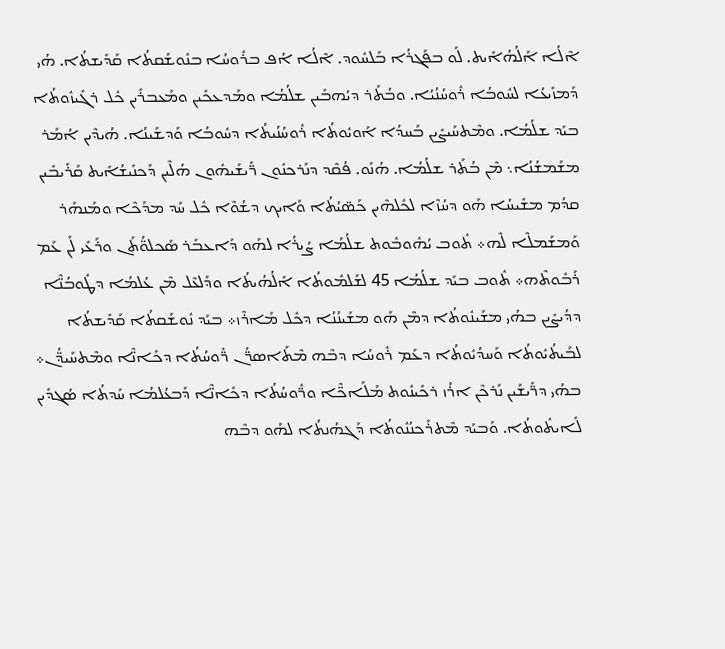ܐܶܠܳܐ ܐܰܠܳܗܳܐܺܝܬ. ܠܰܘ ܒܦܰܓܪܳܐ ܒܰܠܚܽܘܕ. ܐܶܠܳܐ ܐܳܦ ܒܪܽܘܚܳܐ ܒܢܽܘܫܰܩܬܳܐ ܩܰܕܺܝܫܬܳܐ. ܗܳܝ ܕܰܡܙܺܝܥܳܐ ܠܚܽܘܒܳܐ ܪܽܘܚܳܢܳܝܳܐ. ܘܒܳܬܰܪ ܕܝܳܗܒܺܝܢ ܫܠܳܡܳܐ ܘܡܰܕܥܟܺܝܢ ܘܡܰܥܒܪܺܝܢ ܟܽܠ ܪܓܺܝܙܽܘܬܳܐ ܒܝܰܕ ܫܠܳܡܳܐ. ܘܡܶܬܚܰܝܨܺܝܢ ܒܰܚܕܳܐ ܐܰܘܝܽܘܬܳܐ ܪܽܘܚܳܢܳܝܬܳܐ ܕܚܽܘܒܳܐ ܘܰܕܫܰܝܢܳܐ. ܗܳܝܕܶܝܢ ܐܳܡܰܪ ܡܫܰܡܫܳܢܳܐ܆ ܡܶܢ ܒܳܬܰܪ ܫܠܳܡܳܐ. ܗܳܢܰܘ. ܦܳܩܶܕ ܕܢܰܪܟܢܽܘܢ ܪ̈ܺܝܫܰܝܗܽܘܢ ܗܳܠܶܝܢ ܕܰܟܢܺܝܫܳܐܺܝܬ ܩܰܪܺܝܒܺܝܢ ܩܕܳܡ ܡܫܺܝܚܳܐ ܗܰܘ ܕܚܳܙܶܐ ܠܟܽܠܗܶܝܢ ܟܰܣ̈ܝܳܬܳܐ ܘܰܐܝܟ ܕܫܳܘܶܐ ܟܽܠ ܚܰܕ ܡܕܰܟܶܐ ܘܡܰܢܗܰܪ ܘܰܡܫܰܡܠܶܐ ܠܶܗ܀ ܬܽܘܒ ܝܳܗܽܘܒܽܘܬ ܫܠܳܡܳܐ ܨܳܝܪܳܐ ܠܗܰܘ ܕܰܐܥܒܰܪ ܣܰܟܠܘ̈ܳܬܰܢ ܘܪܰܥܺܝ ܠܰܢ ܥܰܡ ܪܰܒܽܘܬܶܗ܀ ܬܽܘܒ ܒܝܰܕ ܫܠܳܡܳܐ 45 ܠܫܰܠܡܽܘܬܳܐ ܐܰܠܳܗܳܝܬܳܐ ܘܕܰܠܥܶܠ ܡܶܢ ܥܳܠܡܳܐ ܕܛܽܘܒܳܢ̈ܶܐ ܕܕܳܝܨܺܝܢ ܒܗܳܝ ܡܫܰܝܢܽܘܬܳܐ ܕܡܶܢ ܗܰܘ ܡܫܰܝܢܳܢܳܐ ܕܟܽܠ ܡܰܐܪܶܙ܀ ܒܝܰܕ ܢܽܘܫܰܩܬܳܐ ܩܰܕܺܝܫܬܳܐ ܠܒܰܝܬܳܝܽܘܬܳܐ ܘܰܚܕܳܝܽܘܬܳܐ ܕܥܰܡ ܪܽܘܚܳܐ ܕܒܶܗ ܡܶܬܰܐܣܪ̈ܳܢ ܪ̈ܽܘܚܳܬܳܐ ܕܟܺܐܢ̈ܶܐ ܘܡܶܬܚܰܝܕ̈ܳܢ܀ ܒܗܳܝ ܕܪ̈ܺܝܫܰܝܢ ܢܰܪܟܶܢ ܐܪܳܙ ܪܟܺܝܢܽܘܬ ܡܰܠܰܐܟ̈ܶܐ ܘܪ̈ܽܘܚܳܬܳܐ ܕܟܺܐܢ̈ܶܐ ܕܰܒܥܳܠܡܳܐ ܚܰܕܬܳܐ ܣܳܓܕܺܝܢ ܠܺܐܝܬܽܘܬܳܐ. ܘܰܒܝܰܕ ܡܶܬܪܰܟܢܳܢܽܘܬܳܐ ܕܰܓܗܳܢܬܳܐ ܠܗܰܘ ܕܒܶܗ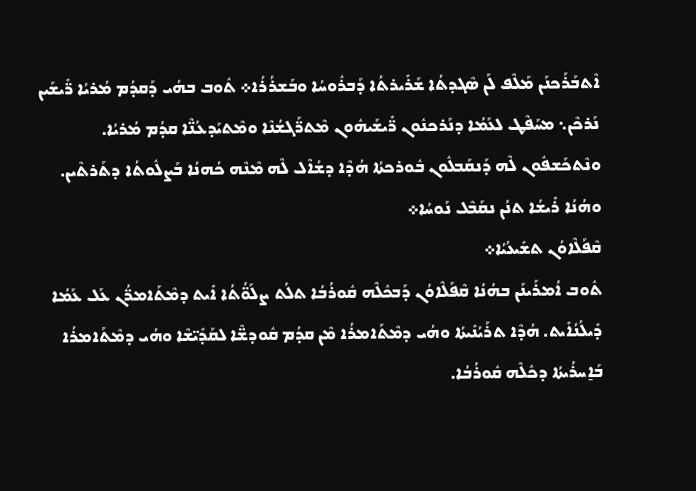ܐܶܬܒܰܪܰܟܢܰܢ ܡܰܠܶܦ ܠܰܢ ܣܶܓܕܬܳܐ ܫܰܪܺܝܪܬܳܐ ܕܰܒܪܽܘܚܳܐ ܘܒܰܫܪܳܪܳܐ܀ ܬܽܘܒ ܒܗܳܝ ܕܰܩܕܳܡ ܡܳܪܝܳܐ ܪ̈ܺܝܫܰܝܢ ܢܰܪܟܶܢ܆ ܡܚܰܦܶܛ ܠܥܰܡܳܐ ܕܢܰܪܟܢܽܘܢ ܪ̈ܺܝܫܰܝܗܽܘܢ ܡܶܬܪ̈ܰܓܫܳܢܶܐ ܘܡܶܬܝܰܕܥܳܢ̈ܶܐ ܩܕܳܡ ܡܳܪܝܳܐ. ܘܢܶܬܟܰܫܦܽܘܢ ܠܶܗ ܕܰܢܩܰܒܠܽܘܢ ܒܽܘܪܟܬܳܐ ܗܳܕܶܐ ܕܫܳܐܶܠ ܠܶܗ ܡܶܢܶܗ ܟܳܗܢܳܐ ܒܰܨܠܽܘܬܳܐ ܕܬܰܪܬܶܝܢ. ܘܗܳܢܳܐ ܪܺܝܫܳܐ ܬܢܳܢ ܢܩܰܒܶܠ ܢܰܘܚܳܐ܀
ܩܶܦܰܠܶܐܘܳܢ ܬܫܺܝܥܳܝܳܐ܀
ܬܽܘܒ ܐܳܡܪܰܝܢܰܢ ܒܗܳܢܳܐ ܩܶܦܰܠܶܐܘܳܢ ܕܰܒܟܽܠܶܗ ܩܽܘܪܳܒܳܐ ܬܠܳܬ ܨܠܰܘ̈ܳܬܳܐ ܐܺܝܬ ܕܡܶܬܰܐܡܪ̈ܳܢ ܥܰܠ ܥܰܡܳܐ ܕܺܝܠܳܢܳܐܺܝܬ. ܗܳܕܶܐ ܬܪܰܝܳܢܺܝܬܳܐ ܘܗܳܝ ܕܡܶܬܰܐܡܪܳܐ ܡܶܢ ܩܕܳܡ ܩܽܘܕܫ̈ܶܐ ܠܩܰܕܺܝ̈ܫܶܐ ܘܗܳܝ ܕܡܶܬܰܐܡܪܳܐ ܒܰܐ̱ܚܪܳܝܬܳܐ ܕܟܽܠܶܗ ܩܽܘܪܳܒܳܐ.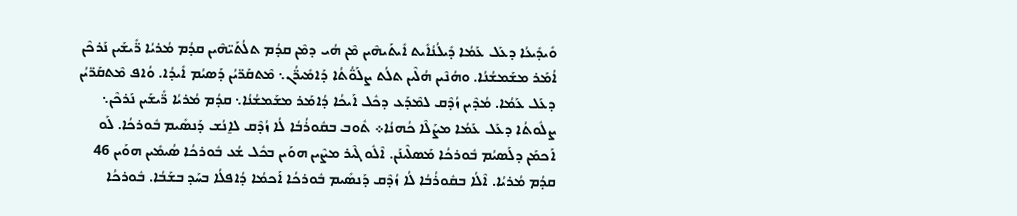ܘܺܝܕܺܝܥܳܐ ܕܥܰܠ ܥܰܡܳܐ ܕܺܝܠܳܢܳܐܺܝܬ ܐܺܝܬܰܝܗܶܝܢ ܡܶܢ ܗܳܝ ܕܡܶܢ ܩܕܳܡ ܬܠܳܬܰܝ̈ܗܶܝܢ ܩܕܳܡ ܡܳܪܝܳܐ ܪ̈ܺܝܫܰܝܢ ܢܰܪܟܶܢ ܐܳܡܰܪ ܡܫܰܡܫܳܢܳܐ. ܘܗܳܢܶܝܢ ܗܳܠܶܝܢ ܬܠܳܬ ܨܠܰܘ̈ܳܬܳܐ ܕܰܐܡܺܝܪ̈ܳܢ܆ ܡܶܬܩܰܪ̈ܝܳܢ ܕܰܣܝܳܡ ܐܺܝܕܳܐ. ܘܳܐܦ ܡܶܬܩܰܪ̈ܝܳܢ ܕܥܰܠ ܥܰܡܳܐ. ܡܳܕܶܝܢ ܙܳܕܶܩ ܠܡܶܕܰܥ ܕܟܽܠ ܐܰܝܟܳܐ ܕܳܐܡܰܪ ܡܫܰܡܫܳܢܳܐ܆ ܩܕܳܡ ܡܳܪܝܳܐ ܪ̈ܺܝܫܰܝܢ ܢܰܪܟܶܢ܆ ܨܠܽܘܬܳܐ ܕܥܰܠ ܥܰܡܳܐ ܡܨܰܠܶܐ ܟܳܗܢܳܐ܀ ܬܽܘܒ ܒܩܽܘܪܳܒܳܐ ܠܳܐ ܙܳܕܶܩ ܠܐ̱ܢܳܫ ܕܰܢܣܺܝܡ ܒܽܘܪܟܳܐ. ܠܰܘ ܐܰܟܡܰܢ ܕܠܰܣܝܳܡ ܒܽܘܪܟܳܐ ܡܰܣܠܶܝܢܰܢ. ܐܶܠܽܘ ܓܶܝܪ ܡܨܶܝܢ ܗܘܰܝܢ ܒܟܽܠ ܫܳܥ ܒܽܘܪܟܳܐ ܣܳܝܡܺܝܢ ܗܘܰܝܢ 46 ܩܕܳܡ ܡܳܪܝܳܐ. ܐܶܠܳܐ ܒܩܽܘܪܳܒܳܐ ܠܳܐ ܙܳܕܶܩ ܕܰܢܣܺܝܡ ܒܽܘܪܟܳܐ ܐܰܟܡܳܐ ܕܳܐܦܠܳܐ ܒܚܰܕ ܒܫܰܒܳܐ. ܒܽܘܪܟܳܐ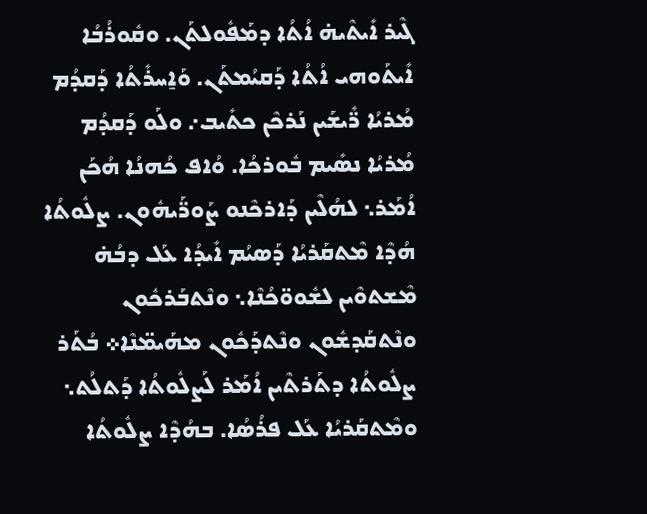ܓܶܝܪ ܐܺܝܬܶܝܗ̇ ܐܳܬܳܐ ܕܡܰܦܽܘܠܬܰܢ. ܘܩܽܘܪܳܒܳܐ ܐܺܝܬܰܘܗܝ ܐܳܬܳܐ ܕܰܩܝܳܡܬܰܢ. ܘܰܐ̱ܚܪܺܬܳܐ ܕܰܩܕܳܡ ܡܳܪܝܳܐ ܪ̈ܺܝܫܰܝܢ ܢܰܪܟܶܢ ܟܬܺܝܒ܇ ܘܠܰܘ ܕܰܩܕܳܡ ܡܳܪܝܳܐ ܢܣܺܝܡ ܒܽܘܪܟܳܐ. ܘܳܐܦ ܟܳܗܢܳܐ ܗܳܟܰܢ ܐܳܡܰܪ܆ ܠܗܳܠܶܝܢ ܕܰܐܪܟܶܢܘ ܨܰܘܪ̈ܰܝܗܽܘܢ. ܨܠܽܘܬܳܐ ܗܳܕܶܐ ܡܶܬܩܰܪܝܳܐ ܕܰܣܝܳܡ ܐܺܝܕܳܐ ܥܰܠ ܕܒܳܗ̇ ܡܶܫܬܘܶܝܢ ܠܫܽܘܘ̈ܟܳܢܶܐ܆ ܘܢܶܬܒܰܪܟܽܘܢ ܘܢܶܬܩܰܕܫܽܘܢ ܘܢܶܬܕܰܟܽܘܢ ܡܗܰܝܡ̈ܢܶܐ܀ ܒܳܬܰܪ ܨܠܽܘܬܳܐ ܕܬܰܪܬܶܝܢ ܐܳܡܰܪ ܠܰܨܠܽܘܬܳܐ ܕܰܬܠܳܬ܆ ܘܡܶܬܩܰܪܝܳܐ ܥܰܠ ܦܪܳܣܳܐ. ܒܗܳܕܶܐ ܨܠܽܘܬܳܐ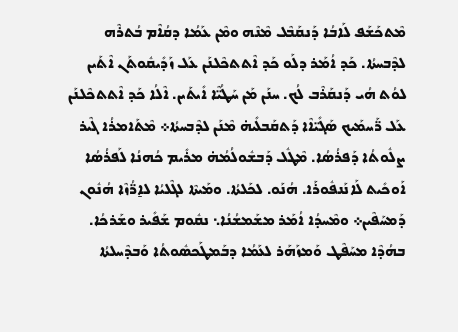ܡܶܬܟܰܫܰܦ ܠܰܐܒܳܐ ܕܰܢܩܰܒܶܠ ܡܶܢܶܗ ܘܡܶܢ ܥܰܡܳܐ ܕܩܳܐܶܡ ܒܳܬܪܶܗ ܠܕܶܒܚܬܳܐ. ܟܰܕ ܐܳܡܰܪ ܕܠܰܘ ܟܰܕ ܐܶܬܬܟܶܠܢܰܢ ܥܰܠ ܙܰܕܺܝܩܽܘܬܰܢ ܐܶܬܰܝܢ ܠܘܳܬ ܗܳܝ ܕܰܢܩܰܪܶܒ ܠܳܟ. ܚܢܰܢ ܡܰܢ ܚܰܛܳܝ̈ܶܐ ܐܺܝܬܰܝܢ. ܐܶܠܳܐ ܟܰܕ ܐܶܬܬܟܶܠܢܰܢ ܥܰܠ ܪ̈ܰܚܡܰܝܟ ܣܰܓܺܝ̈ܐܶܐ ܕܰܬܩܰܒܠܺܝܗ̇ ܡܶܢܰܢ ܠܕܶܒܚܬܳܐ܀ ܡܶܬܰܐܡܪܳܐ ܓܶܝܪ ܨܠܽܘܬܳܐ ܕܰܦܪܳܣܳܐ. ܡܶܛܽܠ ܕܰܒܫܽܘܠܳܡܳܗ̇ ܡܪܺܝܡ ܟܳܗܢܳܐ ܠܰܦܪܳܣܳܐ ܐܰܘܟܺܝܬ ܠܰܐܢܰܢܦܽܘܪܰܐ. ܗܳܢܰܘ. ܠܟܰܠܬܳܐ. ܘܡܰܝܬܶܐ ܠܓܶܠܝܳܐ ܠܐ̱ܪ̈ܳܙܶܐ ܗܳܢܽܘܢ ܕܰܡܚܰܦܶܝܢ܀ ܘܡܶܚܕܳܐ ܐܳܡܰܪ ܡܫܰܡܫܳܢܳܐ܆ ܢܩܽܘܡ ܫܰܦܺܝܪ ܘܫܰܪܟܳܐ. ܒܗܳܕܶܐ ܡܚܰܦܶܛ ܘܰܡܙܰܗܰܪ ܠܥܰܡܳܐ ܕܒܰܡܛܰܟܣܽܘܬܳܐ ܘܰܒܕܶܚܠܬܳܐ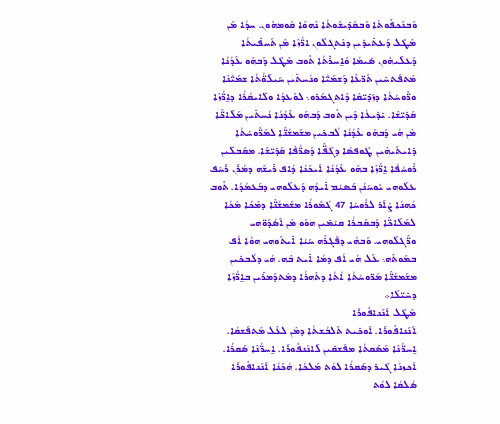ܘܰܒܢܰܟܦܽܘܬܳܐ ܘܰܒܩܰܕܺܝܫܽܘܬܳܐ ܢܶܗܘܶܐ ܩܰܘܡܗܽܘܢ. ܚܕܳܐ ܡܰܢ ܡܶܛܽܠ ܕܰܥܬܺܝܕܺܝܢ ܕܢܶܬܓܠܽܘܢ ܐܪ̈ܳܙܶܐ ܡܶܢ ܬܰܚܦܺܝܬܳܐ ܕܰܥܠܰܝܗܽܘܢ ܣܺܝܡܳܐ ܘܰܐ̱ܚܪܺܬܳܐ ܬܽܘܒ ܡܶܛܽܠ ܕܰܒܗܰܘ ܥܶܕܳܢܳܐ ܡܶܬܦܰܬܚܺܝܢ ܬܰܪ̈ܥܶܐ ܕܰܫܡܰܝ̈ܳܐ ܘܢܳܚܬܺܝܢ ܚܰܝܠܰܘ̈ܳܬܳܐ ܫܡܰܝ̈ܳܢܶܐ ܘܪ̈ܽܘܚܳܬܳܐ ܕܙܰܕܺܝ̈ܩܶܐ ܕܶܐܬܓܡܰܪܘ܆ ܠܘܰܥܕܳܐ ܘܠܺܐܝܩܳܪܳܐ ܕܐ̱ܪ̈ܳܙܶܐ ܩܰܕܺܝ̈ܫܶܐ. ܝܺܕܺܝܥܳܐ ܕܶܝܢ ܬܽܘܒ ܕܰܒܗܰܘ ܥܶܕܳܢܳܐ ܢܳܚܬܺܝܢ ܡܰܠܰܐܟ̈ܶܐ ܡܶܢ ܗܳܝ ܕܰܒܗܰܘ ܥܶܕܳܢܳܐ ܠܳܒܟܺܝܢ ܡܫܰܡܫܳܢ̈ܶܐ ܠܡܰܪ̈ܽܘܚܳܬܳܐ ܕܺܐܝܬܰܝܗܶܝܢ ܛܽܘܦܣܳܐ ܕܓܶܦ̈ܶܐ ܕܰܣܪ̈ܳܦܶܐ ܩܰܕܺܝ̈ܫܶܐ. ܡܩܰܒܠܺܝܢ ܪܽܘܚܳܦܳܐ ܐ̱ܪ̈ܳܙܶܐ ܒܗܰܘ ܥܶܕܳܢܳܐ ܐܰܝܟܰܢܳܐ ܕܳܐܦ ܪܺܝܫܶܗ ܕܡܳܪܰܢ ܪܰܚܶܦ ܥܠܰܘܗܝ ܝܽܘܚܰܢܳܢ ܒܰܣܝܳܡ ܐܺܝܕܳܗ ܕܰܥܠܰܘܗܝ ܕܒܰܥܡܳܕܳܐ. ܬܽܘܒ ܟܳܗܢܳܐ ܨܳܐܰܪ ܠܪܽܘܚܳܐ 47 ܓܳܡܽܘܪܳܐ ܡܫܰܡܫܳܢ̈ܶܐ ܕܡܶܟܳܐ ܡܶܟܳܐ ܠܡܰܠܰܐܟ̈ܶܐ ܕܰܒܩܰܒܪܳܐ ܩܝܳܡܺܝܢ ܗܘܰܘ ܡܶܢ ܐܶܣܳܕܰܘ̈ܗܝ ܘܪ̈ܶܓܠܰܘܗܝ. ܘܰܒܗܳܝ ܕܦܰܓܪܶܗ ܚܰܝܳܐ ܐܺܝܬܰܘܗܝ ܗܘܳܐ ܐܳܦ ܒܡܰܘܬܶܗ܆ ܥܰܠ ܗܳܝ ܐܳܦ ܕܡܳܐ ܐܺܝܬ ܒܶܗ. ܗܳܝ ܕܠܳܒܟܺܝܢ ܡܫܰܡܫܳܢ̈ܶܐ ܡܰܪ̈ܘܚܳܬܳܐ ܐܳܬܳܐ ܕܬܶܗܪܳܐ ܕܡܶܬܕܰܡܪܺܝܢ ܒܐ̱ܪ̈ܳܙܶܐ ܕܚܺܝ̈ܠܶܐ܀
ܡܶܛܽܠ ܐܰܢܰܢܐܦܽܘܪܰܐ
ܐܰܢܰܢܐܦܽܘܪܰܐ. ܐܰܘܟܺܝܬ ܬܰܠܒܳܫܬܳܐ ܕܡܶܢ ܠܥܶܠ ܡܶܬܦܰܫܩܳܐ. ܐ̱ܚܪ̈ܳܢܶܐ ܡܰܣܰܩܬܳܐ ܡܦܰܫܩܺܝܢ ܠܰܐܢܰܢܦܽܘܪܰܐ. ܐ̱ܚܪ̈ܳܢܶܐ ܣܰܩܪܳܐ. ܐܰܟܙܢܳܐ ܓܶܝܪ ܕܣܰܩܪܳܐ ܠܘܳܬ ܡܰܠܟܳܐ. ܗܳܟܰܢܳܐ ܐܰܢܰܢܐܦܽܘܪܰܐ ܣܳܠܩܳܐ ܠܘܳܬ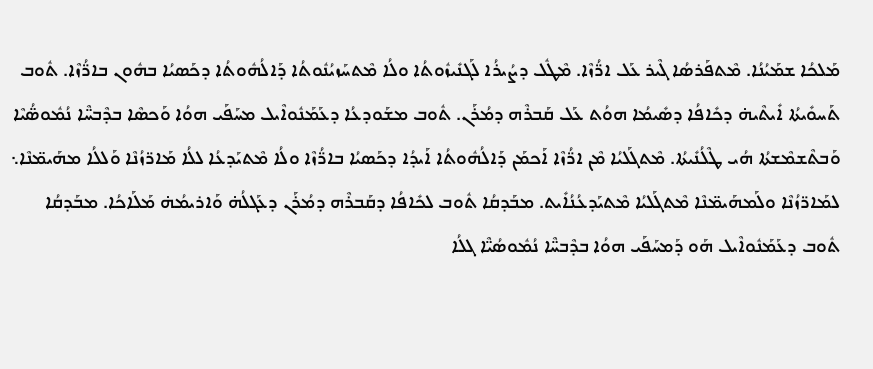ܡܰܠܟܳܐ ܫܡܰܝܳܢܳܐ. ܡܶܬܦܰܪܣܳܐ ܓܶܝܪ ܥܰܠ ܐܪ̈ܳܙܶܐ. ܡܶܛܽܠ ܕܨܳܝܪܳܐ ܠܰܓܢܺܝܙܽܘܬܳܐ ܘܠܳܐ ܡܶܬܚܰܙܝܳܢܽܘܬܳܐ ܕܰܐܠܳܗܽܘܬܳܐ ܕܟܰܣܝܳܐ ܒܗܽܘܢ ܒܐܪ̈ܳܙܶܐ. ܬܽܘܒ ܬܰܚܘܺܝܬܳܐ ܐܺܝܬܶܝܗ̇ ܕܟܺܐܦܳܐ ܕܣܺܝܡܳܐ ܗܘܳܬ ܥܰܠ ܩܰܒܪܶܗ ܕܡܳܪܰܢ. ܬܽܘܒ ܡܫܰܘܕܥܳܐ ܕܥܰܡܰܢܽܘܐܶܝܠ ܡܚܰܦܰܝ ܗܘܳܐ ܘܰܟܣܶܐ ܒܕܶܒܚ̈ܶܐ ܢܳܡܽܘܣ̈ܳܝܶܐ ܘܰܒܬܶܫܡܶܫܬܳܐ ܗܳܝ ܛܶܠܳܢܺܝܬܳܐ. ܡܶܬܓܰܠܝܳܐ ܡܶܢ ܐܪ̈ܳܙܶܐ ܐܰܟܡܰܢ ܕܰܐܠܳܗܽܘܬܳܐ ܐܰܝܕܳܐ ܕܟܰܣܝܳܐ ܒܐܪ̈ܳܙܶܐ ܘܠܳܐ ܡܶܬܝܰܕܥܳܐ ܠܠܳܐ ܡܰܐܪ̈ܙܳܢܶܐ ܘܰܠܠܳܐ ܡܗܰܝܡ̈ܢܶܐ܆ ܠܡܰܐܪ̈ܙܳܢܶܐ ܘܠܰܡܗܰܝܡ̈ܢܶܐ ܡܶܬܓܰܠܝܳܐ ܡܶܬܝܰܕܥܳܢܳܐܺܝܬ. ܡܒܰܕܩܳܐ ܬܽܘܒ ܠܟܺܐܦܳܐ ܕܩܰܒܪܶܗ ܕܡܳܪܰܢ ܕܥܰܓܠܳܗ̇ ܘܰܐܪܝܡܳܗ̇ ܡܰܠܰܐܟܳܐ. ܡܒܰܕܩܳܐ ܬܽܘܒ ܕܥܰܡܰܢܽܘܐܶܝܠ ܗܰܘ ܕܰܡܚܰܦܰܝ ܗܘܳܐ ܒܕܶܒܚ̈ܶܐ ܢܳܡܽܘܣܳܝ̈ܶܐ ܓܠܳܐ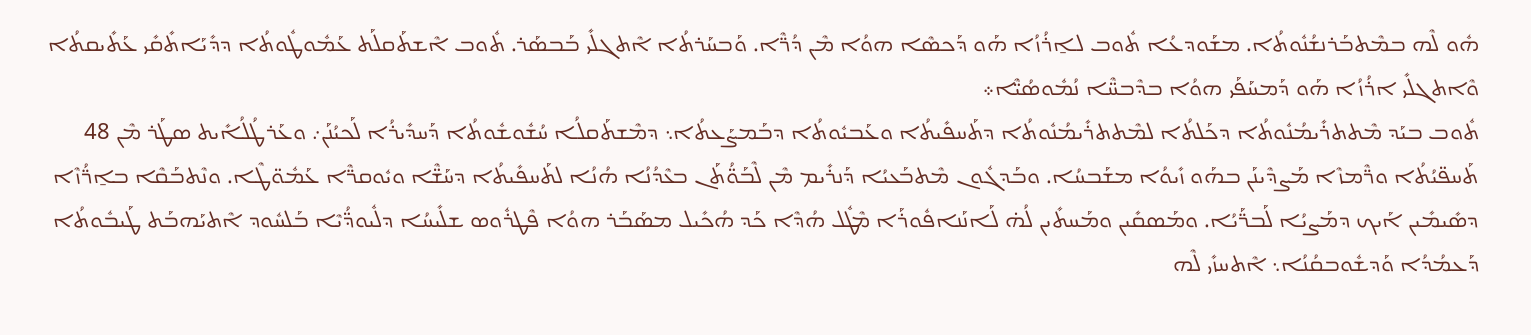ܗܽܘ ܠܶܗ ܒܡܶܬܒܰܪܢܫܳܢܽܘܬܳܐ. ܡܫܰܘܕܥܳܐ ܬܽܘܒ ܠܐ̱ܪܳܙܳܐ ܗܰܘ ܕܰܟܣܶܐ ܗܘܳܐ ܡܶܢ ܕܳܪ̈ܶܐ. ܘܰܒܚܰܪܬܳܐ ܐܶܬܓܠܺܝ ܒܰܒܣܰܪ. ܬܽܘܒ ܐܶܫܬܰܩܠܰܬ ܥܰܡܽܘܛܽܘܬܳܐ ܕܕܺܝܰܐܬܺܩܺܝ ܥܰܬܺܝܩܬܳܐ ܘܶܐܬܓܠܺܝ ܐܪܳܙܳܐ ܗܰܘ ܕܰܡܚܰܦܰܝ ܗܘܳܐ ܒܕܶܒܚ̈ܶܐ ܢܳܡܽܘܣܳܝ̈ܶܐ܀
ܬܽܘܒ ܒܝܰܕ ܡܶܬܬܪܺܝܡܳܢܽܘܬܳܐ ܕܟܰܠܬܳܐ ܠܡܶܬܬܪܺܝܡܳܢܽܘܬܳܐ ܕܬܰܚܦܺܝܬܳܐ ܘܥܰܒܝܽܘܬܳܐ ܕܒܰܡܨܰܥܬܳܐ܆ ܕܡܶܫܬܰܩܠܳܐ ܚܳܫܽܘܫܽܘܬܳܐ ܕܰܚܕܺܝܪܳܐ ܠܰܟܝܳܢܰܢ܇ ܘܥܰܪܛܳܠܳܐܺܝܬ ܣܛܰܪ ܡܶܢ 48 ܬܰܚܦ̈ܝܳܬܳܐ ܘܪ̈ܶܡܙܶܐ ܡܰܨܕܶܝܢܰܢ ܒܗܰܘ ܙܺܝܘܳܐ ܡܫܰܒܚܳܐ. ܘܒܰܕܓܽܘܢ ܡܶܬܒܰܥܝܳܐ ܕܰܢܪܺܝܡ ܡܶܢ ܠܶܒܰܘ̈ܳܬܰܢ ܒܥܶܕܳܢܳܐ ܗܳܢܳܐ ܠܬܰܚܦܺܝܬܳܐ ܕܚܰܫ̈ܶܐ ܘܝܽܘܩܪ̈ܶܐ ܥܰܡܽܘ̈ܛܶܐ. ܘܢܶܬܒܰܩܶܐ ܒܐ̱ܪ̈ܳܙܶܐ ܕܣܺܝܡܺܝܢ ܐܰܝܟ ܕܡܰܨܝܳܐ ܠܰܒܪ̈ܰܝܳܐ. ܘܡܰܣܩܺܝܢ ܘܡܰܚܬܺܝܢ ܠܳܗ̇ ܠܰܐܢܰܢܐܦܽܘܪܰܐ ܡܶܛܽܠ ܗܳܕܶܐ ܟܰܕ ܗܳܟܺܝܠ ܡܣܰܒܰܪ ܗܘܳܐ ܦܶܛܪܽܘܣ ܫܠܺܝܚܳܐ ܕܠܽܝܘܕ̈ܳܝܶܐ ܒܰܠܚܽܘܕ ܐܶܬܝܰܗܒܰܬ ܛܰܝܒܽܘܬܳܐ ܕܰܥܡܳܕܳܐ ܘܰܕܫܽܘܒܩܳܢܳܐ܆ ܐܶܬܚܙܺܝ ܠܶܗ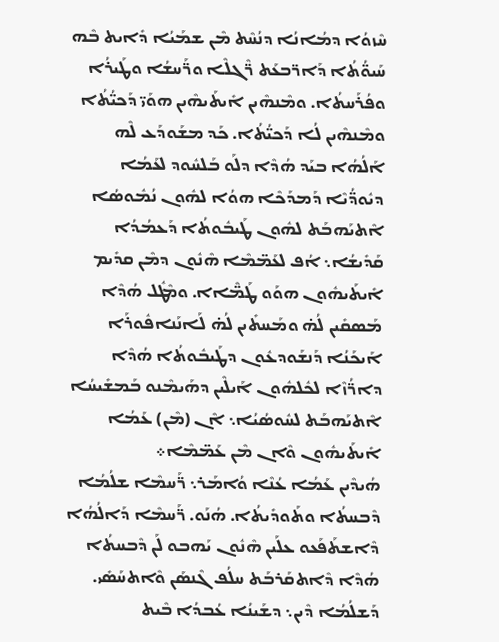ܚܶܙܘܳܐ ܕܡܳܐܢܳܐ ܕܢܳܚܶܬ ܡܶܢ ܫܡܰܝܳܐ ܕܺܐܝܬ ܒܶܗ ܚܰܝܘ̈ܳܬܳܐ ܕܰܐܪ̈ܒܥܰܬ ܪ̈ܶܓܠܶܐ ܘܪ̈ܰܚܫܳܐ ܘܛܰܝܪܳܐ ܘܦܳܪܰܚܬܳܐ. ܘܡܶܢܗܶܝܢ ܐܺܝܬܰܝܗܶܝܢ ܗܘܰܝ̈ ܕܰܟܝ̈ܳܬܳܐ ܘܡܶܢܗܶܝܢ ܠܳܐ ܕܰܟܝ̈ܳܬܳܐ. ܟܰܕ ܡܫܰܘܕܰܥ ܠܶܗ ܐܰܠܳܗܳܐ ܒܝܰܕ ܗܳܕܶܐ ܕܠܰܘ ܒܰܠܚܽܘܕ ܠܥܰܡܳܐ ܕܝܽܘܕ̈ܳܝܶܐ ܕܰܡܕܰܟܶܐ ܗܘܳܐ ܠܗܽܘܢ ܢܳܡܽܘܣܳܐ ܐܶܬܝܰܗܒܰܬ ܠܗܽܘܢ ܛܰܝܒܽܘܬܳܐ ܕܰܥܡܳܕܳܐ ܩܰܕܺܝܫܳܐ܆ ܐܳܦ ܠܥܰܡ̈ܡܶܐ ܗܶܢܽܘܢ ܕܡܶܢ ܩܕܺܝܡ ܐܺܝܬܰܝܗܽܘܢ ܗܘܰܘ ܛܰܡ̈ܶܐܐ. ܘܡܶܛܽܠ ܗܳܕܶܐ ܡܰܣܩܺܝܢ ܠܳܗ̇ ܘܡܰܚܬܺܝܢ ܠܳܗ̇ ܠܰܐܢܰܢܐܦܽܘܪܰܐ ܐܰܝܟܰܢܳܐ ܕܰܢܫܰܘܕܥܽܘܢ ܕܛܰܝܒܽܘܬܳܐ ܗܳܕܶܐ ܕܐܪ̈ܳܙܶܐ ܠܟܽܠܗܽܘܢ ܐܰܝܠܶܝܢ ܕܗܰܝܡܶܢܘ ܒܰܡܫܺܝܚܳܐ ܐܶܬܝܰܗܒܰܬ ܠܚܽܘܣܳܝܳܐ܆ ܐܶܢ (ܡܶܢ) ܥܰܡܳܐ ܐܺܝܬܰܝܗܽܘܢ ܘܶܐܢ ܡܶܢ ܥܰܡ̈ܡܶܐ܀
ܗܳܝܕܶܝܢ ܥܰܡܳܐ ܥܳܢܶܐ ܘܳܐܡܰܪ܆ ܪ̈ܰܚܡܶܐ ܫܠܳܡܳܐ ܕܶܒܚܬܳܐ ܘܬܰܘܕܺܝܬܳܐ. ܗܳܢܰܘ. ܪ̈ܰܚܡܶܐ ܕܰܐܠܳܗܳܐ ܕܶܐܫܬܰܦܰܥܘ ܥܠܰܝܢ ܗܶܢܽܘܢ ܝܰܗܒܘ ܠܰܢ ܕܶܒܚܬܳܐ ܗܳܕܶܐ ܕܶܐܬܩܰܪܒܰܬ ܚܠܳܦ ܓܶܢܣܰܢ ܘܶܐܬܚܰܣܺܝ. ܕܰܫܠܳܡܳܐ ܕܶܝܢ܆ ܕܫܰܝܢܳܐ ܥܳܒܕܳܐ ܒܶܝܬ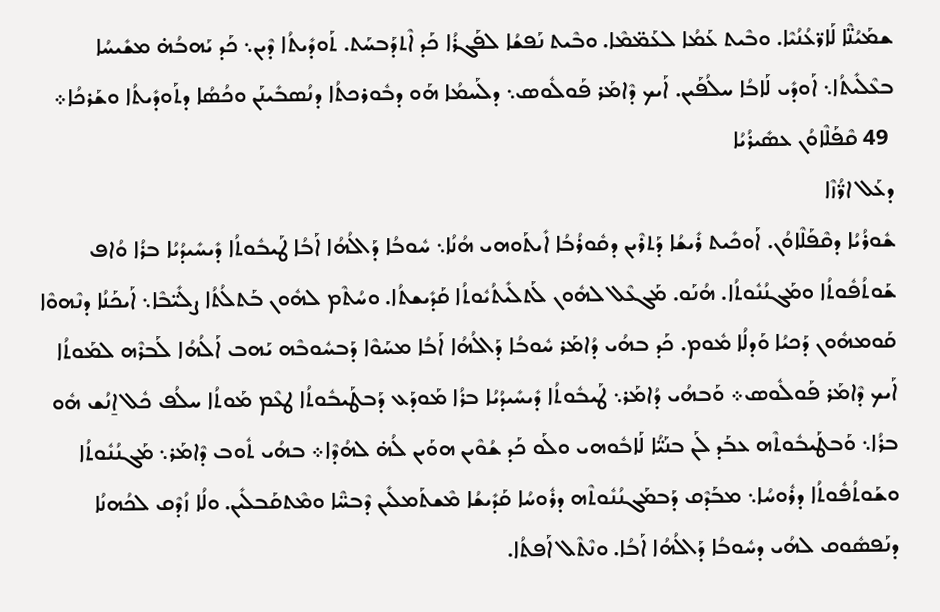ܫܡܰܝܳܢ̈ܶܐ ܠܰܐܪ̈ܥܳܢܳܝܶܐ. ܘܒܶܝܬ ܥܰܡܳܐ ܠܥܰܡ̈ܡܶܐ. ܘܒܶܝܬ ܢܰܦܫܳܐ ܠܦܰܓܪܳܐ ܟܰܕ ܐܶܬܕܰܒܚܰܬ. ܬܰܘܕܺܝܬܳܐ ܕܶܝܢ܆ ܟܰܕ ܝܰܗܒܳܗ̇ ܡܫܺܝܚܳܐ ܒܥܶܠܺܝܬܳܐ܆ ܐܰܘܕܺܝ ܠܰܐܒܳܐ ܚܠܳܦܰܝܢ. ܐܰܝܟ ܕܶܐܡܰܪ ܦܰܘܠܽܘܣ܆ ܕܠܰܚܡܳܐ ܗܰܘ ܕܒܽܘܪܟܬܳܐ ܕܢܳܣܒܺܝܢܰܢ ܘܟܳܣܳܐ ܕܬܰܘܕܺܝܬܳܐ ܘܫܰܪܟܳܐ܀
 49 ܩܶܦܰܠܶܐܘܳܢ ܥܣܺܝܪܳܝܳܐ
ܕܥܰܠ ܐܪ̈ܳܙܶܐ
ܫܽܘܪܳܝܳܐ ܕܩܶܦܰܠܶܐܘܳܢ. ܐܰܘܟܺܝܬ ܪܺܝܫܳܐ ܕܰܬܪܶܝܢ ܕܩܽܘܪܳܒܳܐ ܐܺܝܬܰܘܗܝ ܗܳܢܳܐ܆ ܚܽܘܒܳܐ ܕܰܐܠܳܗܳܐ ܐܰܒܳܐ ܛܰܝܒܽܘܬܳܐ ܕܺܝܚܺܝܕܳܝܳܐ ܒܪܳܐ ܘܳܐܦ ܫܰܘܬܳܦܽܘܬܳܐ ܘܡܰܓܢܳܢܽܘܬܳܐ. ܗܳܢܰܘ. ܡܰܓܥܶܠ ܠܗܽܘܢ ܠܰܬܠܺܝܬܳܝܽܘܬܳܐ ܩܰܕܺܝܫܬܳܐ. ܘܚܳܬܶܡ ܠܗܽܘܢ ܒܰܬܠܳܬܳܐ ܨܠܺܝ̈ܒܶܐ܆ ܐܰܝܟܰܢܳܐ ܕܢܶܗܘܶܐ ܩܰܘܡܗܽܘܢ ܕܰܟܝܳܐ ܘܰܕܠܳܐ ܡܽܘܡ. ܟܰܕ ܒܗܳܝ ܕܳܐܡܰܪ ܚܽܘܒܳܐ ܕܰܐܠܳܗܳܐ ܐܰܒܳܐ ܡܚܰܘܶܐ ܕܰܒܚܽܘܒܶܗ ܝܰܗܒ ܐܰܠܳܗܳܐ ܠܰܒܪܶܗ ܠܡܰܘܬܳܐ ܐܰܝܟ ܕܶܐܡܰܪ ܦܰܘܠܽܘܣ܀ ܘܰܒܗܳܝ ܕܳܐܡܰܪ܆ ܛܰܝܒܽܘܬܳܐ ܕܺܝܚܺܝܕܳܝܳܐ ܒܪܳܐ ܡܰܘܕܰܥ ܕܰܒܛܰܝܒܽܘܬܳܐ ܛܥܶܡ ܡܰܘܬܳܐ ܚܠܳܦ ܟܽܠ ܐ̱ܢܳܫ ܗܽܘ ܒܪܳܐ܆ ܘܰܒܛܰܝܒܽܘܬܶܗ ܥܒܰܕ ܠܰܢ ܒܢܰܝ̈ܳܐ ܠܰܐܒܽܘܗܝ ܘܠܰܘ ܟܰܕ ܫܳܘܶܝܢ ܗܘܰܝܢ ܠܳܗ̇ ܠܗܳܕܶܐ܀ ܒܗܳܝ ܬܽܘܒ ܕܶܐܡܰܪ܆ ܡܰܓܢܳܢܽܘܬܳܐ ܘܫܰܘܬܳܦܽܘܬܳܐ ܕܪܽܘܚܳܐ܆ ܡܒܰܕܶܩ ܕܰܒܡܰܓܢܳܢܽܘܬܶܗ ܕܪܽܘܚܳܐ ܩܰܕܺܝܫܳܐ ܡܶܫܬܰܡܠܺܝܢ ܕܶܒܚ̈ܶܐ ܘܡܶܬܩܰܒܠܺܝܢ. ܘܠܳܐ ܙܳܕܶܩ ܠܟܳܗܢܳܐ ܕܢܰܦܣܽܘܩ ܠܗܳܝ ܕܚܽܘܒܳܐ ܕܰܐܠܳܗܳܐ ܐܰܒܳܐ. ܘܢܶܬܶܠ ܐܰܦܬܳܐ.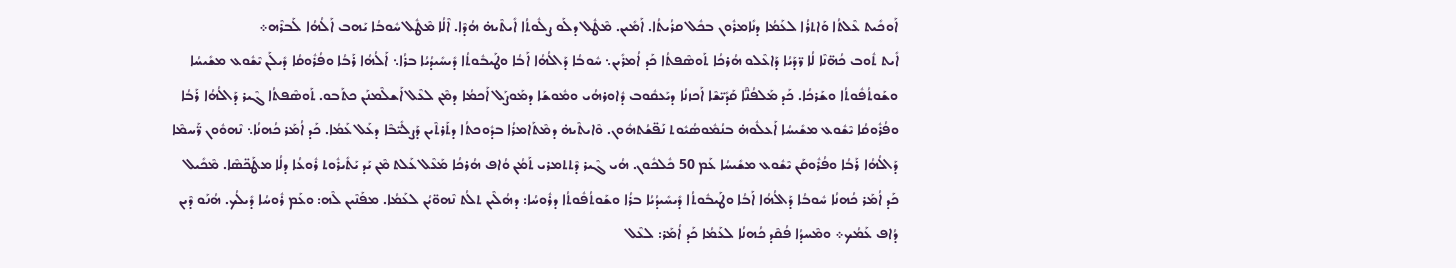ܐܰܘܟܺܝܬ ܥܶܠܬܳܐ ܘܰܐܬܪܳܐ ܠܥܰܡܳܐ ܕܢܺܐܡܪܽܘܢ ܒܟܽܠ ܩܪܳܝܬܳܐ. ܐܰܡܺܝܢ. ܡܶܛܽܠ ܕܠܰܘ ܨܠܽܘܬܳܐ ܐܺܝܬܶܝܗ̇ ܗܳܕܶܐ. ܐܶܠܳܐ ܡܶܛܽܠ ܚܽܘܒܳܐ ܝܰܗܒ ܐܰܠܳܗܳܐ ܠܰܒܪܶܗ܀
ܐܺܝܬ ܬܽܘܒ ܟܳܗ̈ܢܶܐ ܠܳܐ ܪ̈ܕܰܝܳܐ ܕܰܐܥܶܠܘ ܗܳܪܟܳܐ ܬܰܘܣܶܦܬܳܐ ܟܰܕ ܐܳܡܪܺܝܢ܆ ܚܽܘܒܳܐ ܕܰܐܠܳܗܳܐ ܐܰܒܳܐ ܘܛܰܝܒܽܘܬܳܐ ܕܺܝܚܺܝܕܳܝܳܐ ܒܪܳܐ܆ ܐܰܠܳܗܳܐ ܪܰܒܳܐ ܘܦܳܪܽܘܩܳܐ ܕܺܝܠܰܢ ܝܶܫܽܘܥ ܡܫܺܝܚܳܐ ܘܫܰܘܬܳܦܽܘܬܳܐ ܘܫܰܪܟܳܐ. ܟܰܕ ܡܰܠܦܳܢ̈ܶܐ ܩܰܕܺܝ̈ܫܶܐ ܐܰܟܙܢܳܐ ܕܝܰܥܩܽܘܒ ܕܽܐܘܪܗܳܝ ܘܡܽܘܫܰܐ ܕܡܰܘܨܰܠ ܐܰܟܡܳܐ ܕܡܶܢ ܠܥܶܠ ܐܰܫܠܶܡܢܰܢ ܟܬܰܒܘ. ܬܰܘܣܶܦܬܳܐ ܓܶܝܪ ܕܰܐܠܳܗܳܐ ܪܰܒܳܐ ܘܦܳܪܽܘܩܳܐ ܝܶܫܽܘܥ ܡܫܺܝܚܳܐ ܐܰܥܠܽܘܗ̇ ܒܢܳܡܽܘܣܳܝܽܘܬ ܢܰܦ̈ܫܳܬܗܽܘܢ. ܘܶܐܝܬܶܝܗ̇ ܕܡܶܬܰܐܡܪܳܐ ܒܕܽܘܟܬܳܐ ܕܬܰܪܬܶܝܢ ܕܰܨܠܺܝ̈ܒܶܐ ܕܥܰܠ ܥܰܡܳܐ. ܟܰܕ ܐܳܡܰܪ ܟܳܗܢܳܐ܆ ܢܶܗܘܽܘܢ ܪ̈ܰܚܡܶܐ ܕܰܐܠܳܗܳܐ ܪܰܒܳܐ ܘܦܳܪܽܘܩܰܢ ܝܶܫܽܘܥ ܡܫܺܝܚܳܐ ܥܰܡ 50 ܟܽܠܟܽܘܢ. ܗܳܝ ܓܶܝܪ ܕܶܬܬܡܪܝ ܬܰܡܳܢ ܘܳܐܦ ܗܳܪܟܳܐ ܡܰܥܶܠ ܥܰܠܬ ܡܶܢ ܝܰܕ ܝܰܬܺܝܪܽܘܬ ܪܽܘܥܳܐ ܕܠܳܐ ܡܛܰܟ̈ܣܶܐ. ܡܶܟܺܝܠ ܟܰܕ ܐܳܡܰܪ ܟܳܗܢܳܐ ܚܽܘܒܳܐ ܕܰܐܠܳܗܳܐ ܐܰܒܳܐ ܘܛܰܝܒܽܘܬܳܐ ܕܺܝܚܺܝܕܳܝܳܐ ܒܪܳܐ ܘܫܰܘܬܳܦܽܘܬܳܐ ܕܪܽܘܚܳܐ: ܕܗܳܠܶܝܢ ܬܠܳܬ ܢܶܗܘ̈ܝܳܢ ܠܥܰܡܳܐ. ܡܦܰܢܶܝܢ ܠܶܗ: ܘܥܰܡ ܪܽܘܚܳܐ ܕܺܝܠܳܟ. ܗܳܢܰܘ ܕܶܝܢ ܕܳܐܦ ܥܰܡܳܟ܀ ܘܡܶܚܕܳܐ ܦܳܩܶܕ ܟܳܗܢܳܐ ܠܥܰܡܳܐ ܟܰܕ ܐܳܡܰܪ: ܠܥܶܠ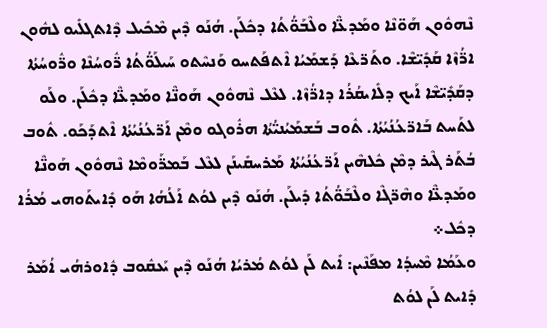ܢܶܗܘܽܘܢ ܗܰܘ̈ܢܶܐ ܘܡܰܕܥ̈ܶܐ ܘܠܶܒܰܘ̈ܳܬܳܐ ܕܟܽܠܰܢ. ܗܳܢܰܘ ܕܶܝܢ ܡܶܟܺܝܠ ܕܶܐܬܓܠܺܝܘ ܠܗܽܘܢ ܐܪ̈ܳܙܶܐ ܩܰܕܺܝ̈ܫܶܐ. ܘܬܰܪ̈ܥܶܐ ܕܰܫܡܰܝܳܐ ܐܶܬܦܰܬܚܘ ܘܰܢܚܶܬܘ ܚܰܝܠܰܘ̈ܳܬܳܐ ܪ̈ܽܘܚܳܢܶܐ ܘܪ̈ܽܘܚܳܬܳܐ ܕܩܰܕܺܝ̈ܫܶܐ ܐܰܝܟ ܕܠܺܐܝܩܳܪܳܐ ܕܐܪ̈ܳܙܶܐ. ܠܥܶܠ ܢܶܗܘܽܘܢ ܗܰܘܢ̈ܶܐ ܘܡܰܕܥ̈ܶܐ ܕܟܽܠܰܢ. ܘܠܰܘ ܠܬܰܚܬ ܒܰܐܪ̈ܥܳܢܳܝܳܬܳܐ. ܬܽܘܒ ܒܰܫܡܰܝܳܢܝ̈ܳܬܳܐ ܗܪܽܘܓܘ ܘܡܶܢ ܐܰܪ̈ܥܳܢܳܝܳܬܳܐ ܐܶܬܕܰܟܰܘ. ܬܽܘܒ ܒܳܬܰܪ ܓܶܝܪ ܕܡܶܢ ܟܽܠܗܶܝܢ ܐܰܪ̈ܥܳܢܳܝܳܬܳܐ ܡܰܪܚܩܺܝܢܰܢ ܠܥܶܠ ܒܰܡܪ̈ܰܘܡܶܐ ܢܶܗܘܽܘܢ ܗܰܘܢ̈ܶܐ ܘܡܰܕܥ̈ܶܐ ܘܗܶܪ̈ܓܶܐ ܘܠܶܒܰܘ̈ܳܬܳܐ ܕܺܝܠܰܢ. ܗܳܢܰܘ ܕܶܝܢ ܠܘܳܬ ܐܰܠܳܗܳܐ ܗܰܘ ܕܺܐܝܬܰܘܗܝ ܡܳܪܳܐ ܕܟܽܠ܀
ܘܥܰܡܳܐ ܡܶܚܕܳܐ ܡܦܰܢܶܝܢ: ܐܺܝܬ ܠܰܢ ܠܘܳܬ ܡܳܪܝܳܐ ܗܳܢܰܘ ܕܶܝܢ ܝܰܥܩܽܘܒ ܕܽܐܘܪܗܳܝ ܐܳܡܰܪ ܕܺܐܝܬ ܠܰܢ ܠܘܳܬ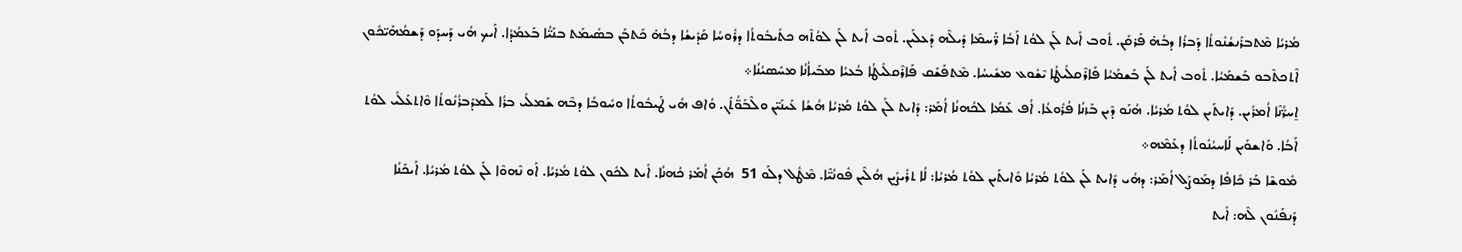ܡܳܪܝܳܐ ܡܶܬܒܪܰܢܫܳܢܽܘܬܳܐ ܕܰܒܪܳܐ ܕܒܳܗ̇ ܦܰܪܩܰܢ. ܬܽܘܒ ܐܺܝܬ ܠܰܢ ܠܘܳܬ ܐܰܒܳܐ ܪ̈ܰܚܡܶܐ ܕܺܝܠܶܗ ܕܰܥܠܰܝܢ. ܬܽܘܒ ܐܺܝܬ ܠܰܢ ܠܘܳܬܶܗ ܟܬܺܝܒܽܘܬܳܐ ܕܪܽܘܚܳܐ ܩܰܕܺܝܫܳܐ ܕܒܳܗ̇ ܟܰܬܒܰܢ ܒܣܺܝܡܰܬ ܒܢܰܝ̈ܳܐ ܒܰܥܡܳܕܳܐ. ܐܰܝܟ ܗܳܝ ܕܰܚܕܰܘ ܕܰܫܡܳܗܰܝ̈ܟܽܘܢ ܐܶܬܟܬܶܒܘ ܒܰܫܡܰܝܳܐ. ܬܽܘܒ ܐܺܝܬ ܠܰܢ ܒܰܫܡܰܝܳܐ ܦܰܐܪܶܩܠܺܝܛܳܐ ܝܶܫܽܘܥ ܡܫܺܝܚܳܐ. ܡܶܬܦܰܫܰܩ ܦܰܐܪܶܩܠܺܝܛܳܐ ܒܳܥܝܳܐ ܡܒܰܝܐܳܢܳܐ ܡܚܰܣܝܳܢܳܐ܀
ܐ̱ܚܪ̈ܳܢܶܐ ܐܳܡܪܺܝܢ. ܕܺܐܝܬܰܝܢ ܠܘܳܬ ܡܳܪܝܳܐ. ܗܳܢܰܘ ܕܶܝܢ ܒܰܙܢܳܐ ܦܳܪܽܘܥܳܐ. ܐܳܦ ܥܰܡܳܐ ܠܟܳܗܢܳܐ ܐܳܡܰܪ: ܕܺܐܝܬ ܠܰܢ ܠܘܳܬ ܡܳܪܝܳܐ ܗܳܫܳܐ ܥܰܝܢܰܝ̈ܢ ܘܠܶܒܰܘ̈ܳܬܰܢ. ܘܳܐܦ ܗܳܝ ܛܰܝܒܽܘܬܳܐ ܘܚܽܘܒܳܐ ܕܒܶܗ ܫܰܡܠܺܝ ܒܪܳܐ ܠܰܡܕܰܒܪܳܢܽܘܬܳܐ ܘܶܐܬܥܰܠܺܝ ܠܘܳܬ ܐܰܒܳܐ. ܘܰܐܫܘܰܝܢ ܠܰܐܚܝܳܢܽܘܬܳܐ ܕܥܰܡܶܗ܀
ܡܽܘܫܶܐ ܒܰܪ ܟܺܐܦܳܐ ܕܡܰܘܨܰܠ ܐܳܡܰܪ: ܕܗܳܝ ܕܺܐܝܬ ܠܰܢ ܠܘܳܬ ܡܳܪܝܳܐ ܘܺܐܝܬܰܝܢ ܠܘܳܬ ܡܳܪܝܳܐ: ܠܳܐ ܬܪܺܝܨܺܝܢ ܗܳܠܶܝܢ ܦܽܘܢܳܝ̈ܶܐ. ܡܶܛܽܠ ܕܠܰܘ 51  ܗܳܟܰܢ ܐܳܡܰܪ ܟܳܗܢܳܐ. ܐܺܝܬ ܠܟܽܘܢ ܠܘܳܬ ܡܳܪܝܳܐ. ܐܰܘ ܢܶܗܘܶܐ ܠܰܢ ܠܘܳܬ ܡܳܪܝܳܐ. ܐܰܝܟܰܢܳܐ ܕܰܢܦܰܢܽܘܢ ܠܶܗ: ܐܺܝܬ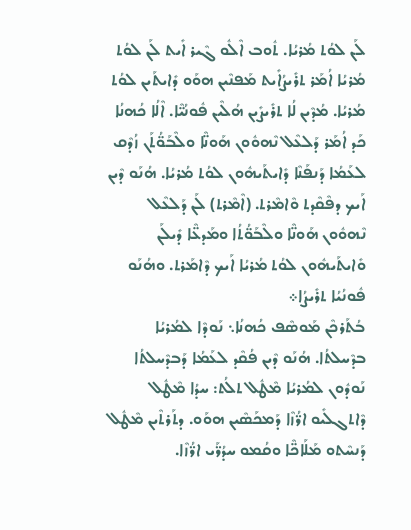ܠܰܢ ܠܘܳܬ ܡܳܪܝܳܐ. ܬܽܘܒ ܐܶܠܽܘ ܓܶܝܪ ܐܺܝܬ ܠܰܢ ܠܘܳܬ ܡܳܪܝܳܐ ܐܳܡܰܪ ܬܪܺܝܨܳܐܺܝܬ ܡܰܦܢܶܝܢ ܗܘܰܘ ܕܺܐܝܬܰܝܢ ܠܘܳܬ ܡܳܪܝܳܐ. ܡܳܕܶܝܢ ܠܳܐ ܬܪܺܝܨܺܝܢ ܗܳܠܶܝܢ ܦܽܘܢܳܝ̈ܶܐ. ܐܶܠܳܐ ܟܳܗܢܳܐ ܟܰܕ ܐܳܡܰܪ ܕܰܠܥܶܠ ܢܶܗܘܽܘܢ ܗܰܘܢ̈ܶܐ ܘܠܶܒܰܘ̈ܳܬܰܢ ܙܳܕܶܩ ܠܥܰܡܳܐ ܕܰܢܦܰܢܶܐ ܕܺܐܝܬܰܝܗܽܘܢ ܠܘܳܬ ܡܳܪܝܳܐ. ܗܳܢܰܘ ܕܶܝܢ ܐܰܝܟ ܕܦܶܩܶܕܬ ܘܶܐܡܶܪܬ. (ܐܶܡܶܪܬ) ܠܰܢ ܕܰܠܥܶܠ ܢܶܗܘܽܘܢ ܗܰܘܢ̈ܶܐ ܘܠܶܒܰܘ̈ܳܬܳܐ ܘܡܰܕܥ̈ܶܐ ܕܺܝܠܰܢ ܘܺܐܝܬܰܝܗܽܘܢ ܠܘܳܬ ܡܳܪܝܳܐ ܐܰܝܟ ܕܶܐܡܰܪܬ. ܘܗܳܢܰܘ ܦܽܘܢܳܝܳܐ ܬܪܺܝܨܳܐ܀
ܒܳܬܰܪܟܶܢ ܡܰܘܣܶܦ ܟܳܗܢܳܐ܆ ܢܰܘܕܶܐ ܠܡܳܪܝܳܐ ܒܕܶܚܠܬܳܐ. ܗܳܢܰܘ ܕܶܝܢ ܦܳܩܶܕ ܠܥܰܡܳܐ ܕܰܒܕܶܚܠܬܳܐ ܢܰܘܕܽܘܢ ܠܡܳܪܝܳܐ ܡܶܛܽܠ ܬܠܳܬ: ܚܕܳܐ ܡܶܛܽܠ ܕܶܐܬܓܠܺܝܘ ܐܪ̈ܳܙܶܐ ܕܰܡܟܰܣܶܝܢ ܗܘܰܘ. ܕܬܰܪܬܶܝܢ ܡܶܛܽܠ ܕܰܢܚܶܬܘ ܡܰܠܰܐܟ̈ܶܐ ܘܩܳܡܘ ܚܕܳܪ̈ܰܝ ܐܪ̈ܳܙܶܐ.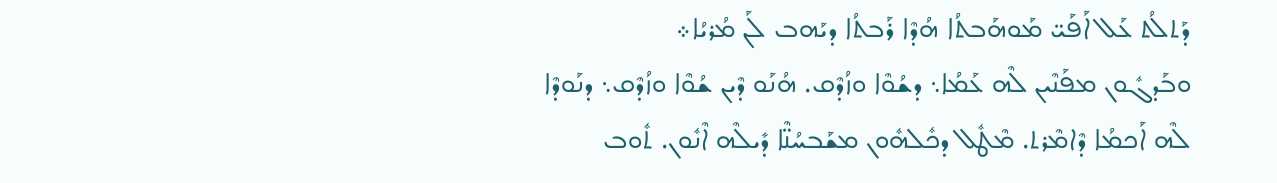ܕܰܬܠܳܬ ܥܰܠ ܐܰܦܰܝ̈ ܡܰܘܗܰܒܬܳܐ ܗܳܕܶܐ ܪܰܒܬܳܐ ܕܝܰܗܒ ܠܰܢ ܡܳܪܝܳܐ܀
ܘܒܰܕܓܽܘܢ ܡܦܰܢܶܝܢ ܠܶܗ ܥܰܡܳܐ܆ ܕܫܳܘܶܐ ܘܙܳܕܶܩ. ܗܳܢܰܘ ܕܶܝܢ ܫܳܘܶܐ ܘܙܳܕܶܩ܆ ܕܢܰܘܕܶܐ ܠܶܗ ܐܰܟܡܳܐ ܕܶܐܡܶܪܬ. ܡܶܛܽܠ ܕܟܽܠܗܽܘܢ ܡܫܰܒܚܳܢ̈ܶܐ ܕܺܝܠܶܗ ܐܶܢܽܘܢ. ܬܽܘܒ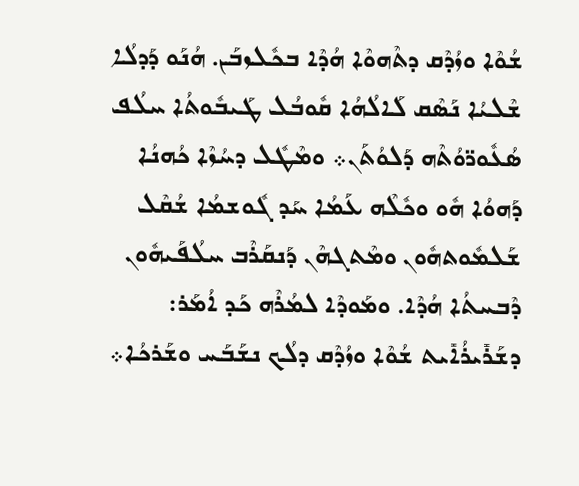ܫܳܘܶܐ ܘܙܳܕܶܩ ܕܬܶܗܘܶܐ ܗܳܕܶܐ ܒܟܽܠܙܒܰܢ. ܗܳܢܰܘ ܕܰܕܠܳܐ ܫܶܠܝܳܐ ܢܰܣܶܩ ܠܰܐܠܳܗܳܐ ܩܽܘܒܳܠ ܛܰܝܒܽܘܬܳܐ ܚܠܳܦ ܣܳܥܽܘܪ̈ܘܳܬܶܗ ܕܰܠܘܳܬܰܢ܀ ܘܡܶܛܽܠ ܕܚܳܙܶܐ ܟܳܗܢܳܐ ܕܰܗܘܳܐ ܗܽܘ ܘܟܽܠܶܗ ܥܰܡܳܐ ܚܰܕ ܓܽܘܫܡܳܐ ܫܳܩܶܠ ܫܰܠܡܽܘܬܗܽܘܢ ܘܡܶܬܓܗܶܢ ܕܰܢܩܰܪܶܒ ܚܠܳܦܰܝܗܽܘܢ ܕܶܒܚܬܳܐ ܗܳܕܶܐ. ܘܡܰܘܕܶܐ ܠܡܳܪܶܗ ܟܰܕ ܐܳܡܰܪ: ܕܫܰܪܺܝܪܳܐܺܝܬ ܫܳܘܶܐ ܘܙܳܕܶܩ ܕܠܳܟ ܢܫܰܒܰܚ ܘܫܰܪܟܳܐ܀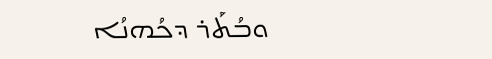ܘܒܳܬܰܪ ܕܟܳܗܢܳܐ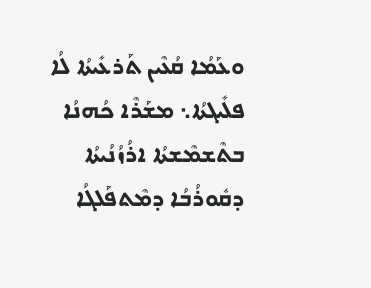ܘܥܰܡܳܐ ܩܳܥܶܝܢ ܬܰܪܥܺܝܬܳܐ ܠܳܐ ܦܠܺܝܓܬܳܐ܆ ܡܫܰܪܶܐ ܟܳܗܢܳܐ ܒܬܶܫܡܶܫܬܳܐ ܐܪܳܙܳܢܳܝܬܳܐ ܕܩܽܘܪܳܒܳܐ ܕܡܶܬܦܰܠܓܳܐ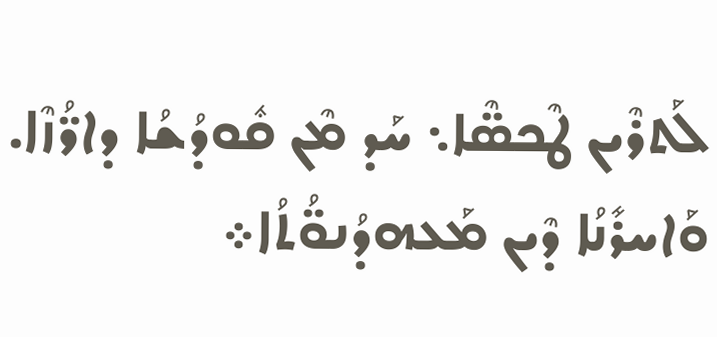ܠܰܬܪܶܝܢ ܛܶܟܣ̈ܶܐ܆ ܚܰܕ ܡܶܢ ܩܽܘܕܳܫܳܐ ܕܐܪ̈ܳܙܶܐ. ܘܰܐܚܪܺܢܳܐ ܕܶܝܢ ܡܰܥܗܕܳܢܘ̈ܳܬܳܐ܀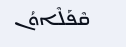ܩܶܦܰܠܶܐܘܳܢ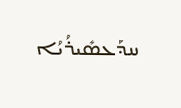ܚܕܰܥܣܺܝܪܳܝܳܐ